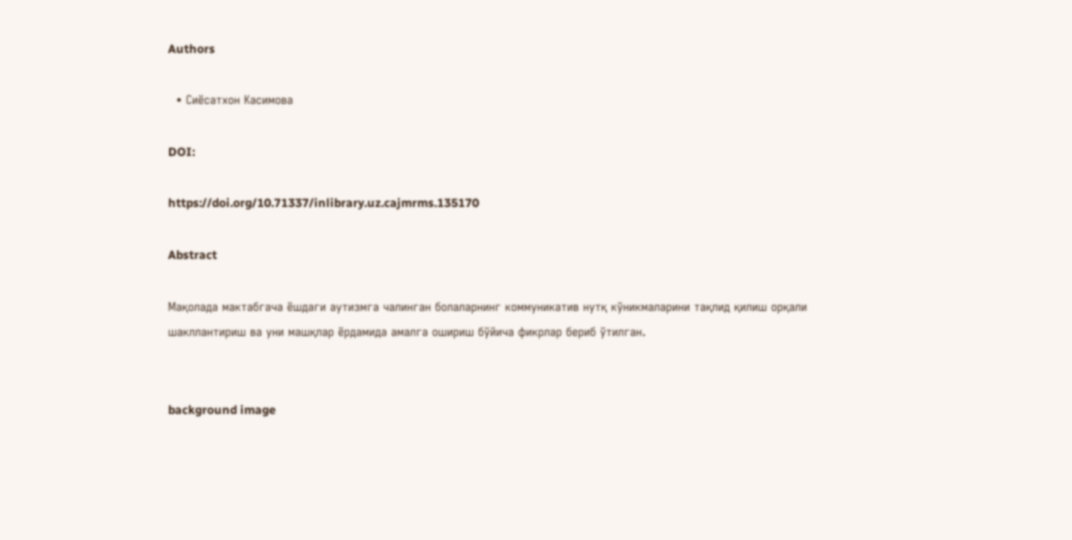Authors

  • Сиёсатхон Касимова

DOI:

https://doi.org/10.71337/inlibrary.uz.cajmrms.135170

Abstract

Мақолада мактабгача ёшдаги аутизмга чалинган болаларнинг коммуникатив нутқ кўникмаларини тақлид қилиш орқали шакллантириш ва уни машқлар ёрдамида амалга ошириш бўйича фикрлар бериб ўтилган.


background image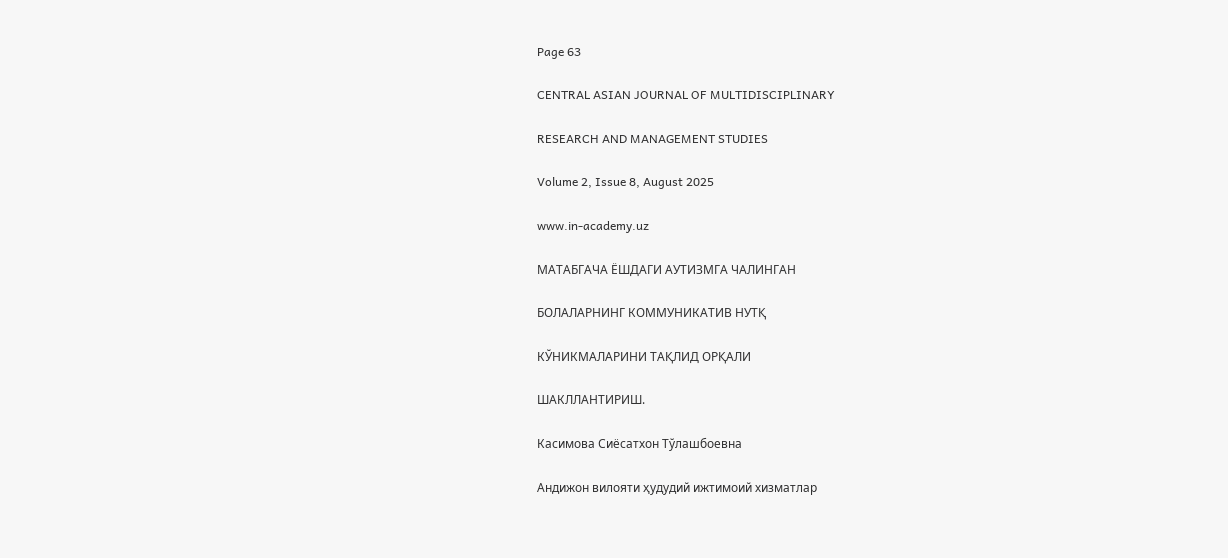Page 63

CENTRAL ASIAN JOURNAL OF MULTIDISCIPLINARY

RESEARCH AND MANAGEMENT STUDIES

Volume 2, Issue 8, August 2025

www.in-academy.uz

МАТАБГАЧА ЁШДАГИ АУТИЗМГА ЧАЛИНГАН

БОЛАЛАРНИНГ КОММУНИКАТИВ НУТҚ

КЎНИКМАЛАРИНИ ТАҚЛИД ОРҚАЛИ

ШАКЛЛАНТИРИШ.

Касимова Сиёсатхон Тўлашбоевна

Андижон вилояти ҳудудий ижтимоий хизматлар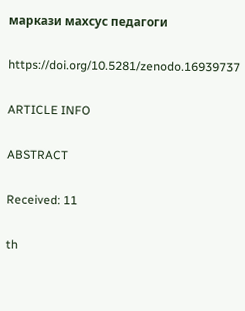маркази махсус педагоги

https://doi.org/10.5281/zenodo.16939737

ARTICLE INFO

ABSTRACT

Received: 11

th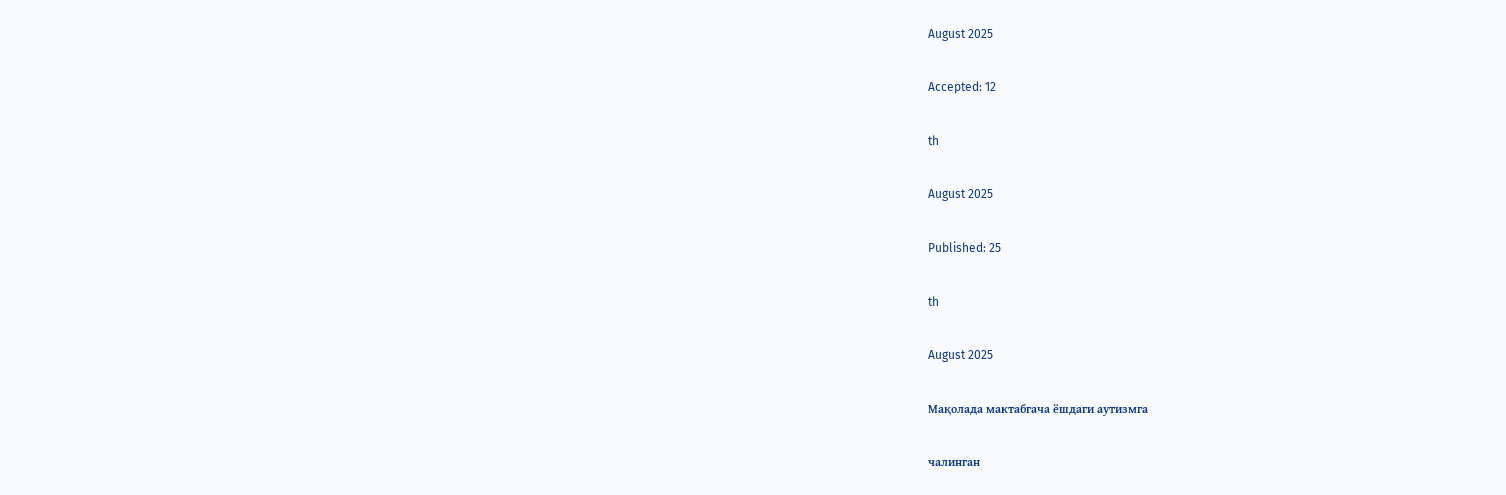August 2025

Accepted: 12

th

August 2025

Published: 25

th

August 2025

Мақолада мактабгача ёшдаги аутизмга

чалинган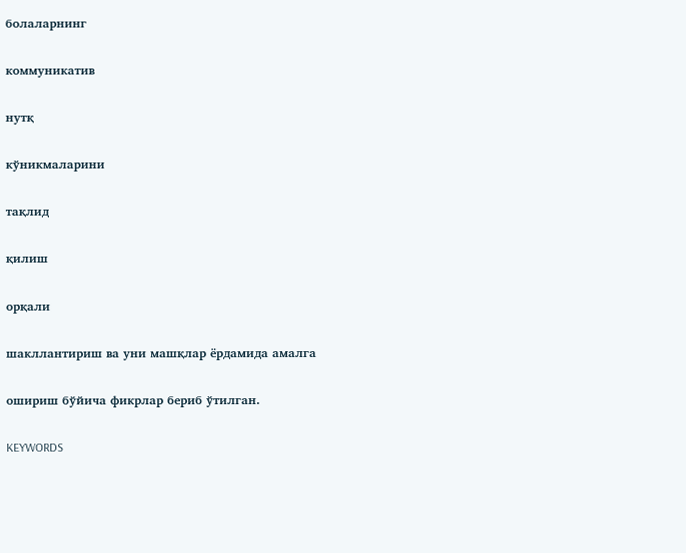болаларнинг

коммуникатив

нутқ

кўникмаларини

тақлид

қилиш

орқали

шакллантириш ва уни машқлар ёрдамида амалга

ошириш бўйича фикрлар бериб ўтилган.

KEYWORDS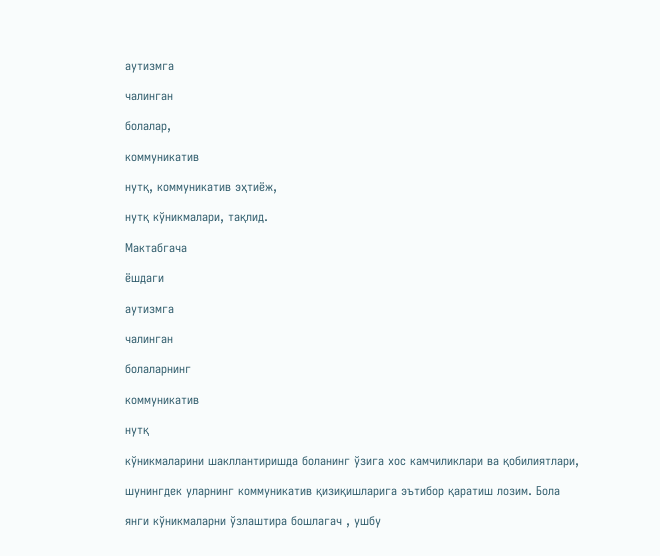аутизмга

чалинган

болалар,

коммуникатив

нутқ, коммуникатив эҳтиёж,

нутқ кўникмалари, тақлид.

Мактабгача

ёшдаги

аутизмга

чалинган

болаларнинг

коммуникатив

нутқ

кўникмаларини шакллантиришда боланинг ўзига хос камчиликлари ва қобилиятлари,

шунингдек уларнинг коммуникатив қизиқишларига эътибор қаратиш лозим. Бола

янги кўникмаларни ўзлаштира бошлагач , ушбу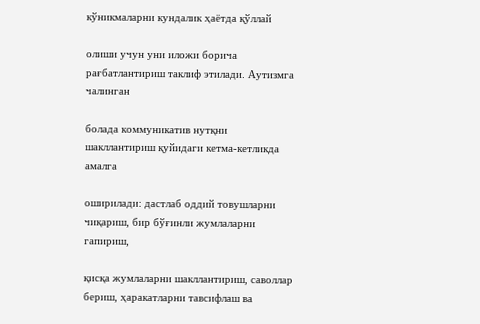кўникмаларни кундалик ҳаётда қўллай

олиши учун уни иложи борича рағбатлантириш таклиф этилади. Аутизмга чалинган

болада коммуникатив нутқни шакллантириш қуйидаги кетма-кетликда амалга

оширилади: дастлаб оддий товушларни чиқариш, бир бўғинли жумлаларни гапириш,

қисқа жумлаларни шакллантириш, саволлар бериш, ҳаракатларни тавсифлаш ва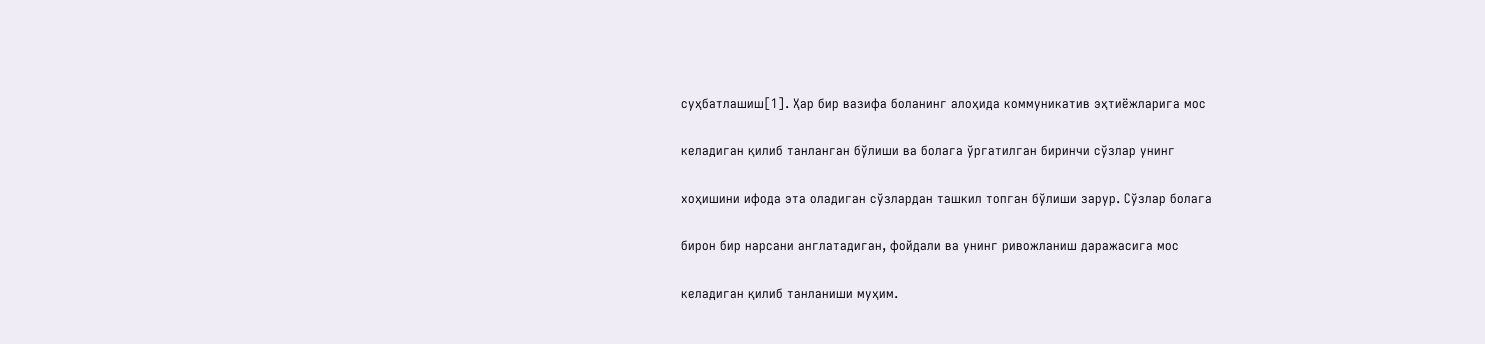суҳбатлашиш[1]. Ҳар бир вазифа боланинг алоҳида коммуникатив эҳтиёжларига мос

келадиган қилиб танланган бўлиши ва болага ўргатилган биринчи сўзлар унинг

хоҳишини ифода эта оладиган сўзлардан ташкил топган бўлиши зарур. Сўзлар болага

бирон бир нарсани англатадиган, фойдали ва унинг ривожланиш даражасига мос

келадиган қилиб танланиши муҳим.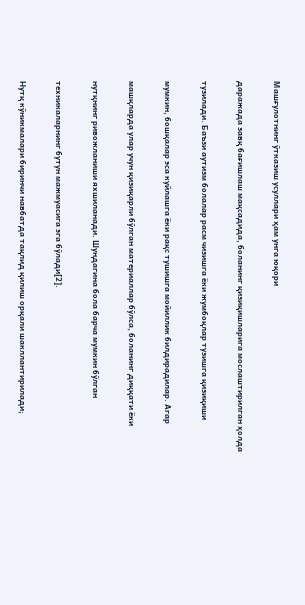Машғулотнинг ўтказиш усуллари ҳам унга юқори

даражада завқ бағишлаш мақсадида, боланинг қизиқишларига мослаштирилган ҳолда

тузилади. Баъзи аутизм болалар расм чизишга ёки жумбоқлар тузишга қизиқиши

мумкин, бошқалар эса куйлашга ёки рақс тушишга мойиллик билдирадилар. Агар

машқларда улар учун қизиқарли бўлган материаллар бўлса, боланинг диққати ёки

нутқнинг ривожланиши яхшиланади. Шундагина бола барча мумкин бўлган

техникаларнинг бутун мажмуасига эга бўлади[2].

Нутқ кўникмалари биринчи навбатда тақлид қилиш орқали шакллантирилади;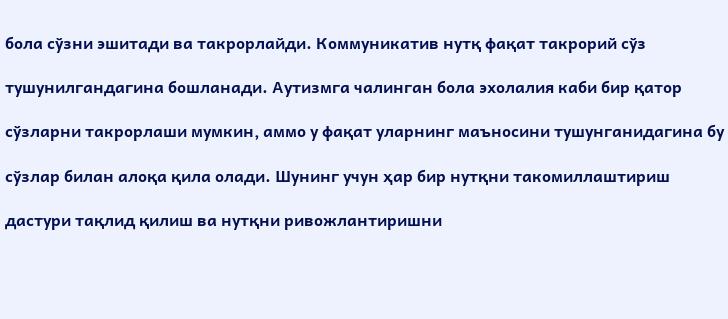бола сўзни эшитади ва такрорлайди. Коммуникатив нутқ фақат такрорий сўз

тушунилгандагина бошланади. Аутизмга чалинган бола эхолалия каби бир қатор

сўзларни такрорлаши мумкин, аммо у фақат уларнинг маъносини тушунганидагина бу

сўзлар билан алоқа қила олади. Шунинг учун ҳар бир нутқни такомиллаштириш

дастури тақлид қилиш ва нутқни ривожлантиришни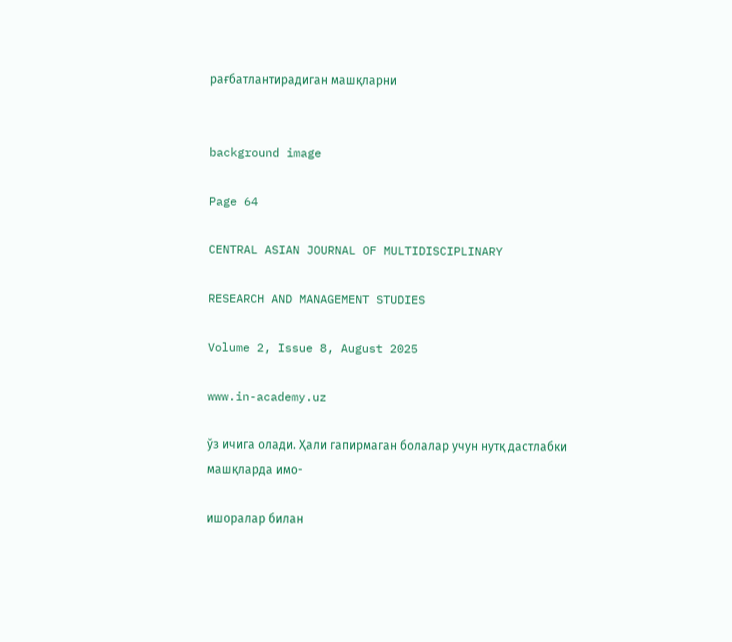рағбатлантирадиган машқларни


background image

Page 64

CENTRAL ASIAN JOURNAL OF MULTIDISCIPLINARY

RESEARCH AND MANAGEMENT STUDIES

Volume 2, Issue 8, August 2025

www.in-academy.uz

ўз ичига олади. Ҳали гапирмаган болалар учун нутқ дастлабки машқларда имо-

ишоралар билан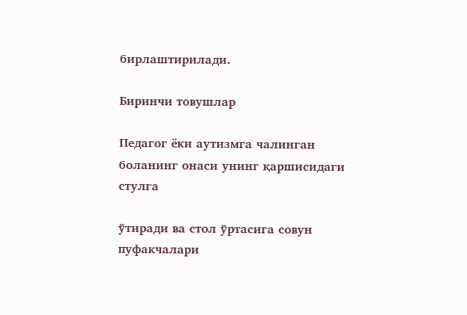бирлаштирилади.

Биринчи товушлар

Педагог ёки аутизмга чалинган боланинг онаси унинг қаршисидаги стулга

ўтиради ва стол ўртасига совун пуфакчалари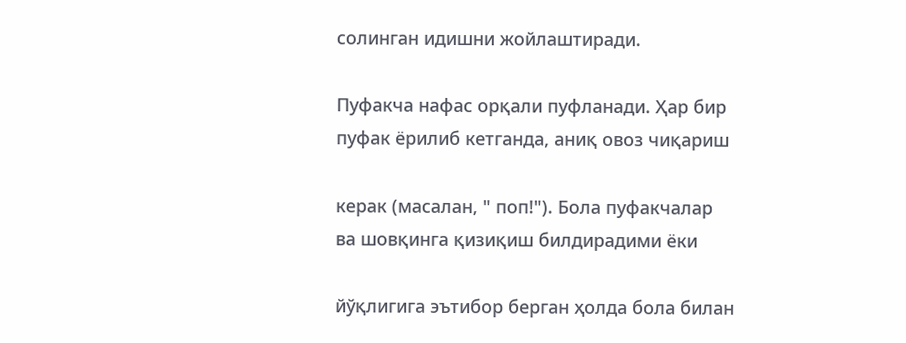солинган идишни жойлаштиради.

Пуфакча нафас орқали пуфланади. Ҳар бир пуфак ёрилиб кетганда, аниқ овоз чиқариш

керак (масалан, " поп!"). Бола пуфакчалар ва шовқинга қизиқиш билдирадими ёки

йўқлигига эътибор берган ҳолда бола билан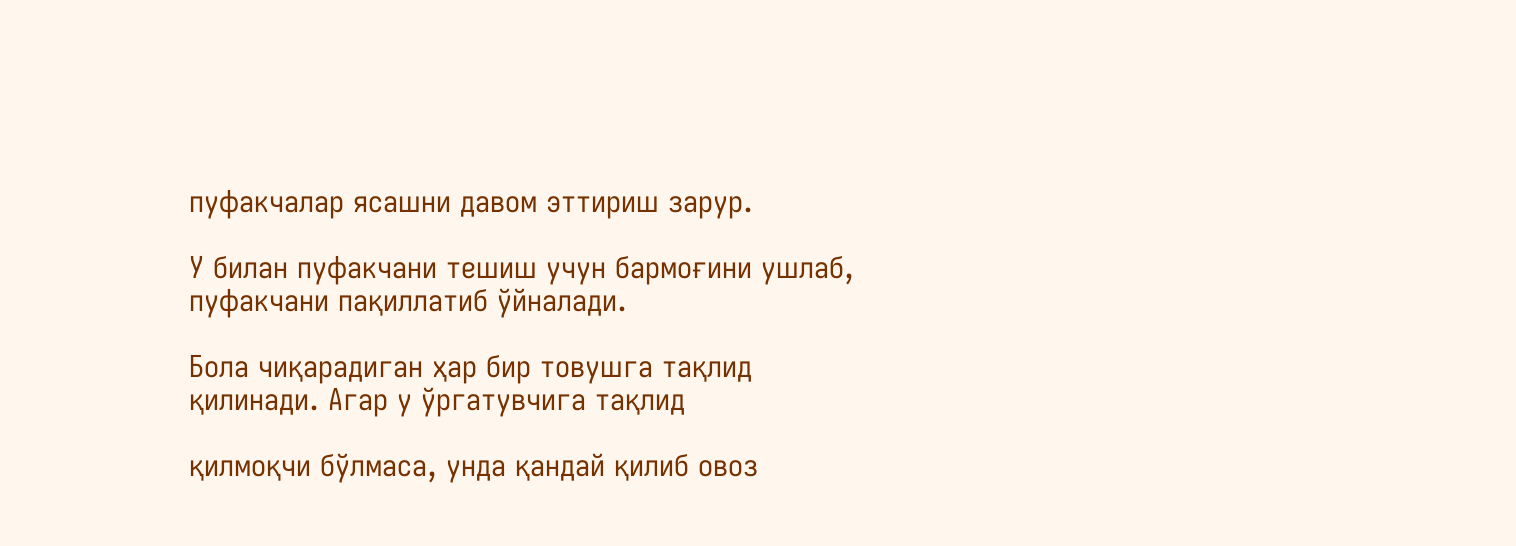пуфакчалар ясашни давом эттириш зарур.

У билан пуфакчани тешиш учун бармоғини ушлаб, пуфакчани пақиллатиб ўйналади.

Бола чиқарадиган ҳар бир товушга тақлид қилинади. Агар у ўргатувчига тақлид

қилмоқчи бўлмаса, унда қандай қилиб овоз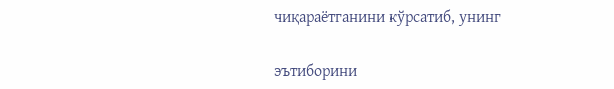чиқараётганини кўрсатиб, унинг

эътиборини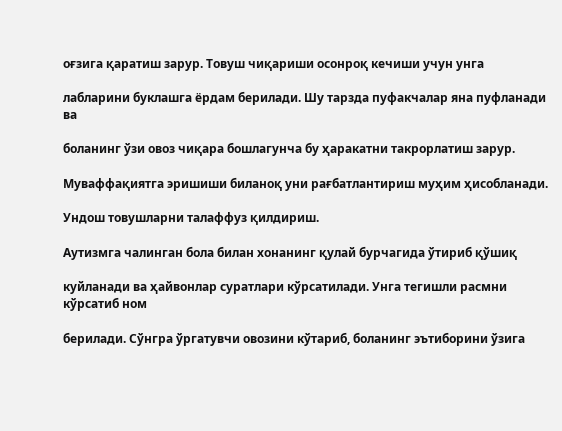оғзига қаратиш зарур. Товуш чиқариши осонроқ кечиши учун унга

лабларини буклашга ёрдам берилади. Шу тарзда пуфакчалар яна пуфланади ва

боланинг ўзи овоз чиқара бошлагунча бу ҳаракатни такрорлатиш зарур.

Муваффақиятга эришиши биланоқ уни рағбатлантириш муҳим ҳисобланади.

Ундош товушларни талаффуз қилдириш.

Аутизмга чалинган бола билан хонанинг қулай бурчагида ўтириб қўшиқ

куйланади ва ҳайвонлар суратлари кўрсатилади. Унга тегишли расмни кўрсатиб ном

берилади. Сўнгра ўргатувчи овозини кўтариб, боланинг эътиборини ўзига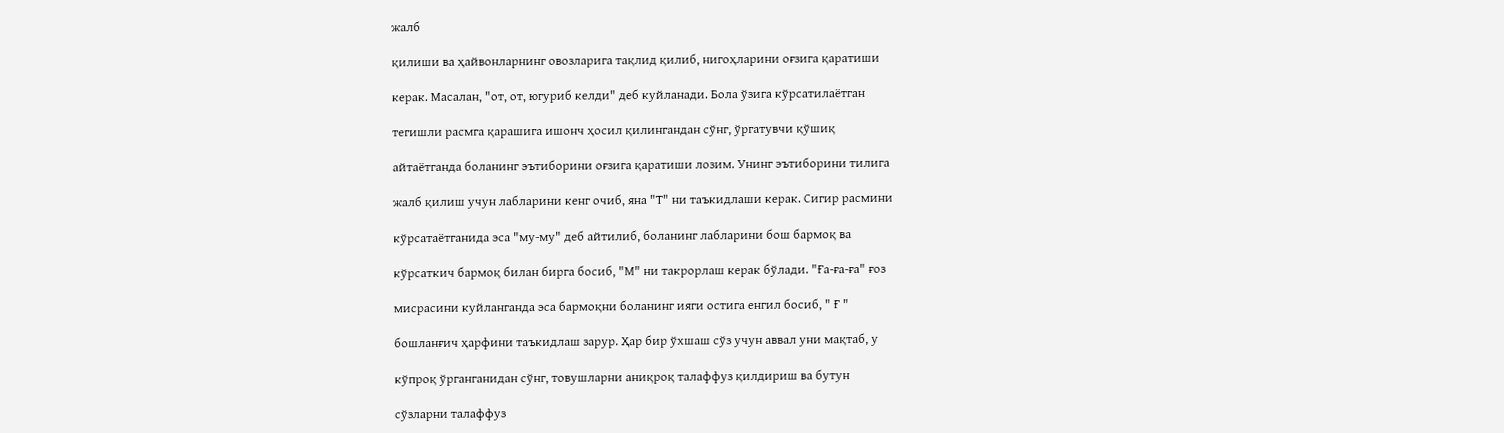жалб

қилиши ва ҳайвонларнинг овозларига тақлид қилиб, нигоҳларини оғзига қаратиши

керак. Масалан, "от, от, югуриб келди" деб куйланади. Бола ўзига кўрсатилаётган

тегишли расмга қарашига ишонч ҳосил қилингандан сўнг, ўргатувчи қўшиқ

айтаётганда боланинг эътиборини оғзига қаратиши лозим. Унинг эътиборини тилига

жалб қилиш учун лабларини кенг очиб, яна "Т" ни таъкидлаши керак. Сигир расмини

кўрсатаётганида эса "му-му" деб айтилиб, боланинг лабларини бош бармоқ ва

кўрсаткич бармоқ билан бирга босиб, "М" ни такрорлаш керак бўлади. "Ға-ға-ға" ғоз

мисрасини куйланганда эса бармоқни боланинг ияги остига енгил босиб, " Ғ "

бошланғич ҳарфини таъкидлаш зарур. Ҳар бир ўхшаш сўз учун аввал уни мақтаб, у

кўпроқ ўрганганидан сўнг, товушларни аниқроқ талаффуз қилдириш ва бутун

сўзларни талаффуз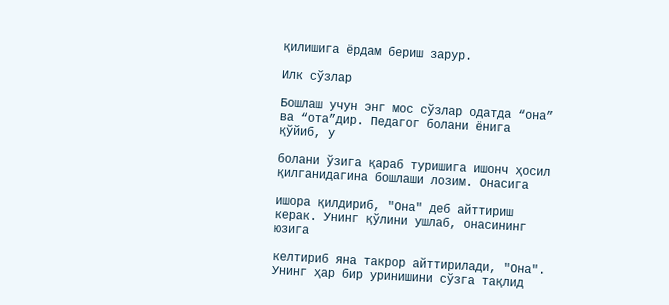қилишига ёрдам бериш зарур.

Илк сўзлар

Бошлаш учун энг мос сўзлар одатда “она” ва “ота”дир. Педагог болани ёнига қўйиб, у

болани ўзига қараб туришига ишонч ҳосил қилганидагина бошлаши лозим. Онасига

ишора қилдириб, "Она" деб айттириш керак. Унинг қўлини ушлаб, онасининг юзига

келтириб яна такрор айттирилади, "Она". Унинг ҳар бир уринишини сўзга тақлид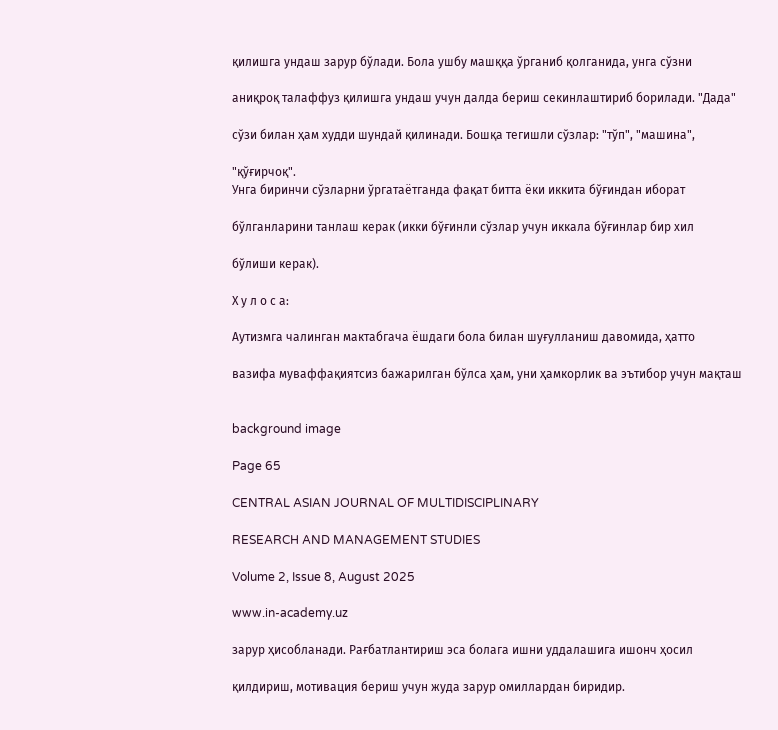қилишга ундаш зарур бўлади. Бола ушбу машққа ўрганиб қолганида, унга сўзни

аниқроқ талаффуз қилишга ундаш учун далда бериш секинлаштириб борилади. "Дада"

сўзи билан ҳам худди шундай қилинади. Бошқа тегишли сўзлар: "тўп", "машина",

"қўғирчоқ".
Унга биринчи сўзларни ўргатаётганда фақат битта ёки иккита бўғиндан иборат

бўлганларини танлаш керак (икки бўғинли сўзлар учун иккала бўғинлар бир хил

бўлиши керак).

Х у л о с а:

Аутизмга чалинган мактабгача ёшдаги бола билан шуғулланиш давомида, ҳатто

вазифа муваффақиятсиз бажарилган бўлса ҳам, уни ҳамкорлик ва эътибор учун мақташ


background image

Page 65

CENTRAL ASIAN JOURNAL OF MULTIDISCIPLINARY

RESEARCH AND MANAGEMENT STUDIES

Volume 2, Issue 8, August 2025

www.in-academy.uz

зарур ҳисобланади. Рағбатлантириш эса болага ишни уддалашига ишонч ҳосил

қилдириш, мотивация бериш учун жуда зарур омиллардан биридир.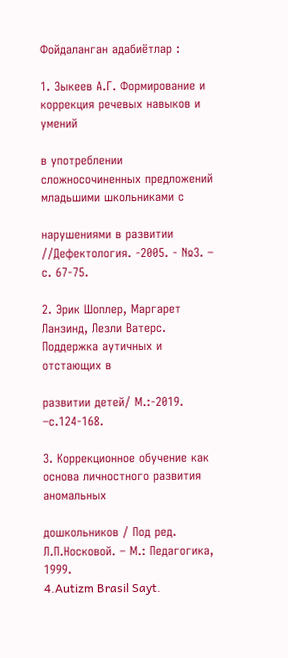Фойдаланган адабиётлар :

1. Зыкеев А.Г. Формирование и коррекция речевых навыков и умений

в употреблении сложносочиненных предложений младьшими школьниками с

нарушениями в развитии //Дефектология. -2005. - №3. – с. 67-75.

2. Эрик Шоплер, Маргарет Ланзинд, Лезли Ватерс. Поддержка аутичных и отстающих в

развитии детей/ М.:-2019. –с.124-168.

3. Коррекционное обучение как основа личностного развития аномальных

дошкольников / Под ред. Л.П.Носковой. – М.: Педагогика, 1999.
4.Autizm Brasil Sayt.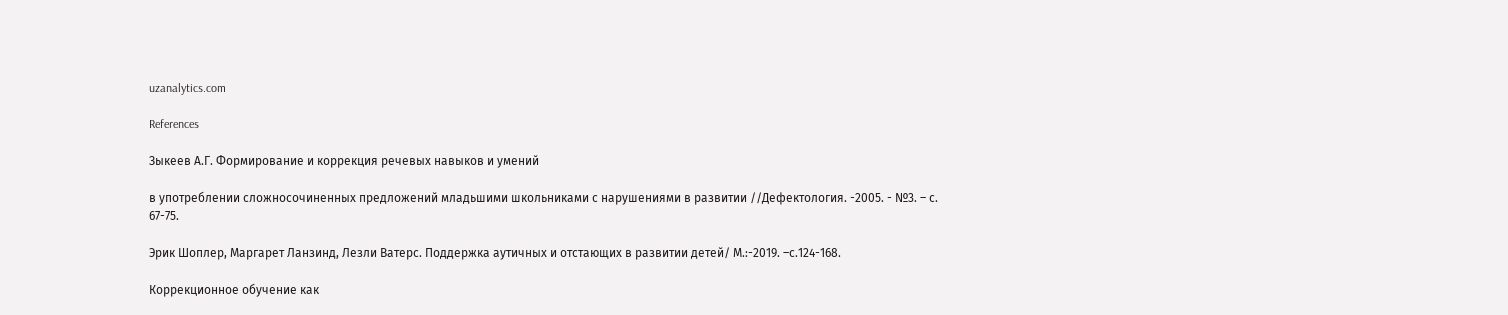uzanalytics.com

References

Зыкеев А.Г. Формирование и коррекция речевых навыков и умений

в употреблении сложносочиненных предложений младьшими школьниками с нарушениями в развитии //Дефектология. -2005. - №3. – с. 67-75.

Эрик Шоплер, Маргарет Ланзинд, Лезли Ватерс. Поддержка аутичных и отстающих в развитии детей/ М.:-2019. –с.124-168.

Коррекционное обучение как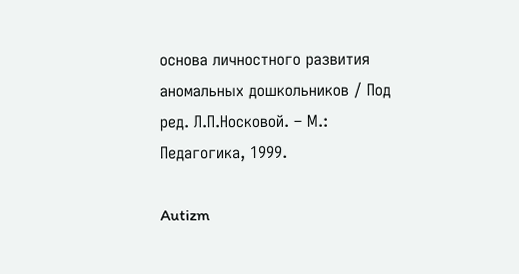основа личностного развития аномальных дошкольников / Под ред. Л.П.Носковой. – М.: Педагогика, 1999.

Autizm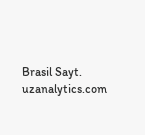Brasil Sayt. uzanalytics.com